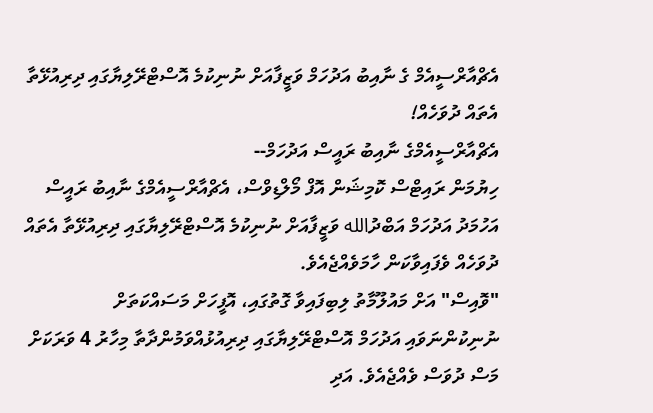އެޗްއާރްސީއެމް ގެ ނާއިބު އަދުހަމް ވަޒީފާއަށް ނުނިކުމެ އޮސްޓްރޭލިޔާގައި ދިރިއުޅޭތާ އެތައް ދުވަހެއް!
އެޗްއާރްސީއެމްގެ ނާއިބު ރައީސް އަދުހަމް--
ހިޔުމަން ރައިޓްސް ކޮމިޝަން އޮފް މޯލްޑިވްސް، އެޗްއާރްސީއެމްގެ ނާއިބު ރައީސް އަހުމަދު އަދުހަމް އަބްދުالله ވަޒީފާއަށް ނުނިކުމެ އޮސްޓްރޭލިޔާގައި ދިރިއުޅޭތާ އެތައް ދުވަހެއް ވެފައިވާކަން ހާމަވެއްޖެއެވެ.
"ވޮއިސް" އަށް މައުލޫމާތު ލިބިފައިވާ ގޮތުގައި، އޮފީހަށް މަސައްކަތަށް ނުނިކުންނަވައި އަދުހަމް އޮސްޓްރޭލިޔާގައި ދިރިއުޅުއްވަމުންދާތާ މިހާރު 4 ވަރަކަށް މަސް ދުވަސް ވެއްޖެއެވެ. އަދި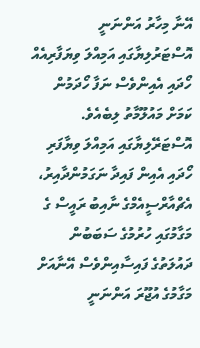އޭނާ މިހާރު އަންނަނީ އޮސްޓަރުލިޔާގައި އަމިއްލަ ވިޔަފާރިއެއް ހޯދައި އެއިންވެސް ނަފާ ހޯދަމުން ކަމަށް މައުލޫމާތު ލިބެއެވެ.
އޮސްޓަރޭލިޔާގައި އަމިއްލަ ވިޔާފަރި ހޯދައި އެއިން ފައިދާ ނަގަމުންދާއިރު، އެޗްއާރްސީއެމްގެ ނާއިބު ރައީސް ގެ މަގާމުގައި ހުރުމުގެ ސަބަބުން ދައުލަތުގެ ފައިސާއިންވެސް އޭނާއަށް މަގާމުގެ އުޖޫރަ އަންނަނީ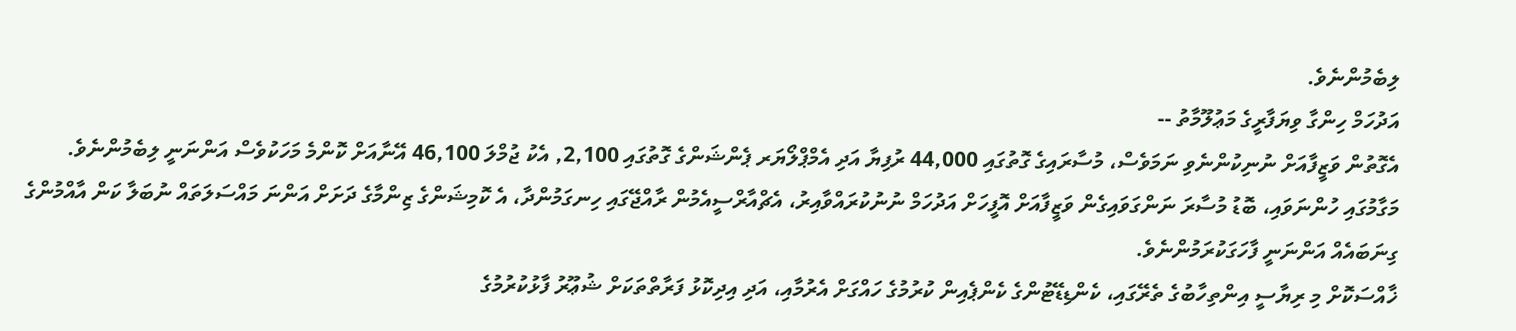ލިބެމުންނެވެ.
އަދުހަމް ހިންގާ ވިޔަފާރީގެ މަޢުލޫމާތު --
އެގޮތުން ވަޒީފާއަށް ނުނިކުންނެވި ނަމަވެސް، މުސާރައިގެ ގޮތުގައި 44,000 ރުފިޔާ އަދި އެމްޕްލޯޔަރ ޕެންޝަންގެ ގޮތުގައި 2,100, އެކު ޖުމްލަ 46,100 އޭނާއަށް ކޮންމެ މަހަކުވެސް އަންނަނީ ލިބެމުންނެވެ.
މަގާމުގައި ހުންނަވައި، ބޮޑު މުސާރަ ނަންގަވައިގެން ވަޒީފާއަށް އޮފީހަށް އަދުހަމް ނުނުކުރައްވާއިރު، އެޗްއާރްސީއެމުން ރާއްޖޭގައި ހިނގަމުންދާ، އެ ކޮމިޝަންގެ ޒިންމާގެ ދަށަށް އަންނަ މައްސަލަތައް ނުބަލާ ކަން އާއްމުންގެ ގިނަބައެއް އަންނަނީ ފާހަގަކުރަމުންނެވެ.
ޚާއްސަކޮށް މި ރިޔާސީ އިންތިހާބުގެ ތެރޭގައި، ކެންޑިޑޭޓުންގެ ކެންޕެއިން ކުރުމުގެ ހައްގަށް އެރުމާއި، އަދި އިދިކޮޅު ފަރާތްތަކަށް ޝުޢޫރު ފާޅުކުރުމުގެ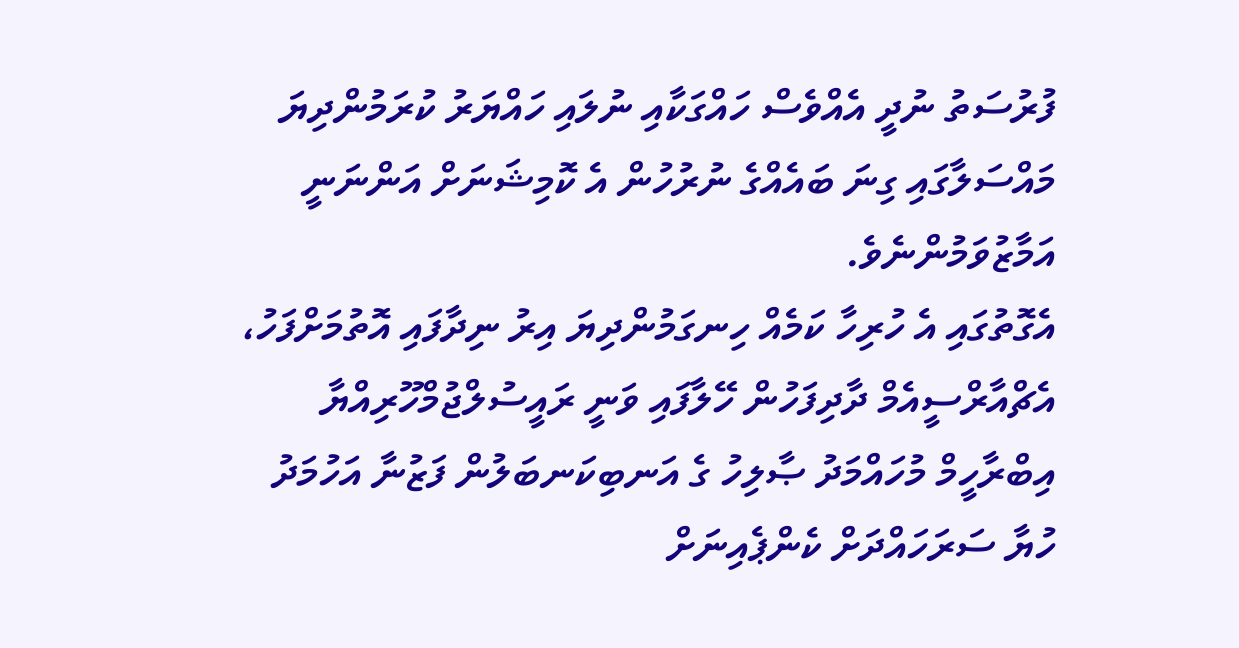ފުރުސަތު ނުދީ އެއްވެސް ހައްގަކާއި ނުލައި ހައްޔަރު ކުރަމުންދިޔަ މައްސަލާގައި ގިނަ ބައެއްގެ ނުރުހުން އެ ކޮމިޝަނަށް އަންނަނީ އަމާޒުވަމުންނެވެ.
އެގޮތުގައި އެ ހުރިހާ ކަމެއް ހިނގަމުންދިޔަ އިރު ނިދާފައި އޮތުމަށްފަހު، އެޗްއާރްސީއެމް ދާދިފަހުން ހޭލާފައި ވަނީ ރައީސުލްޖުމްހޫރިއްޔާ އިބްރާހީމް މުހައްމަދު ޞާލިހު ގެ އަނބިކަނބަލުން ފަޒުނާ އަހުމަދު ހުޔާ ސަރަހައްދަށް ކެންޕެއިނަށް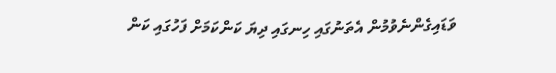ވަޑައިގެންނެވުމުން އެތަނުގައި ހިނގައި ދިޔަ ކަންކަމަށް ފަހުގައި ކަން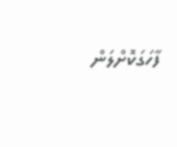ފާހަގަކޮށްލަން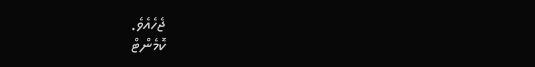ޖެހެއެވެ.
ކޮމެންޓް